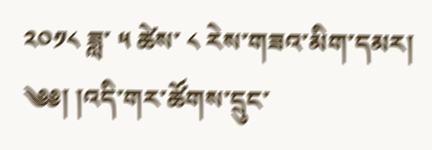༢༠༡༨ ཟླ་ ༥ ཚེས་ ༨ རེས་གཟའ་མིག་དམར།
༄༅། །འདི་གར་ཚོགས་དྲུང་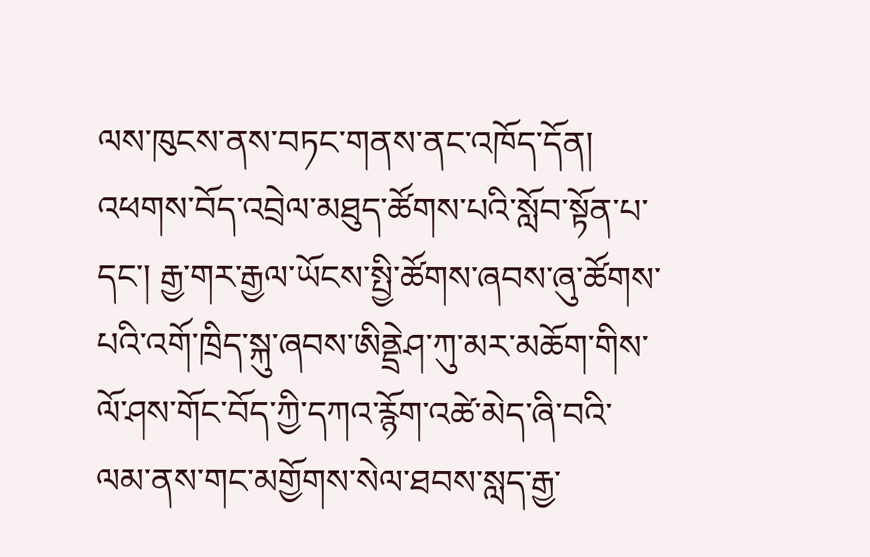ལས་ཁུངས་ནས་བཏང་གནས་ནང་འཁོད་དོན། འཕགས་བོད་འབྲེལ་མཐུད་ཚོགས་པའི་སློབ་སྟོན་པ་དང་། རྒྱ་གར་རྒྱལ་ཡོངས་སྤྱི་ཚོགས་ཞབས་ཞུ་ཚོགས་པའི་འགོ་ཁྲིད་སྐུ་ཞབས་ཨིནྡྲེཤ་ཀུ་མར་མཆོག་གིས་ལོ་ཤས་གོང་བོད་ཀྱི་དཀའ་རྙོག་འཚེ་མེད་ཞི་བའི་ལམ་ནས་གང་མགྱོགས་སེལ་ཐབས་སླད་རྒྱ་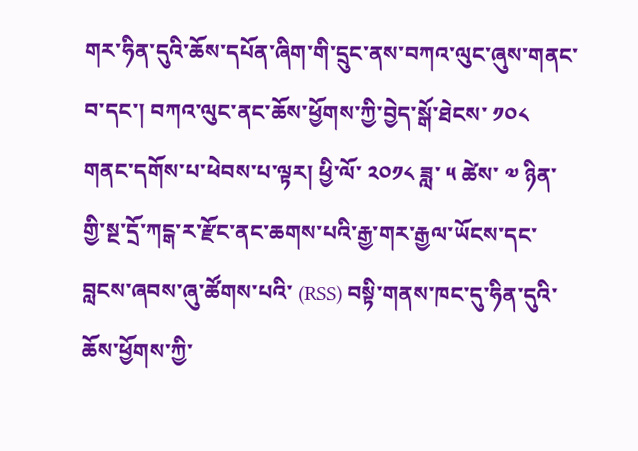གར་ཧིན་དུའི་ཆོས་དཔོན་ཞིག་གི་དྲུང་ནས་བཀའ་ལུང་ཞུས་གནང་བ་དང་། བཀའ་ལུང་ནང་ཆོས་ཕྱོགས་ཀྱི་བྱེད་སྒོ་ཐེངས་ ༡༠༨ གནང་དགོས་པ་ཕེབས་པ་ལྟར། ཕྱི་ལོ་ ༢༠༡༨ ཟླ་ ༥ ཚེས་ ༧ ཉིན་གྱི་སྔ་དྲོ་ཀངྒ་ར་རྫོང་ནང་ཆགས་པའི་རྒྱ་གར་རྒྱལ་ཡོངས་དང་བླངས་ཞབས་ཞུ་ཚོགས་པའི་ (RSS) བསྟི་གནས་ཁང་དུ་ཧིན་དུའི་ཆོས་ཕྱོགས་ཀྱི་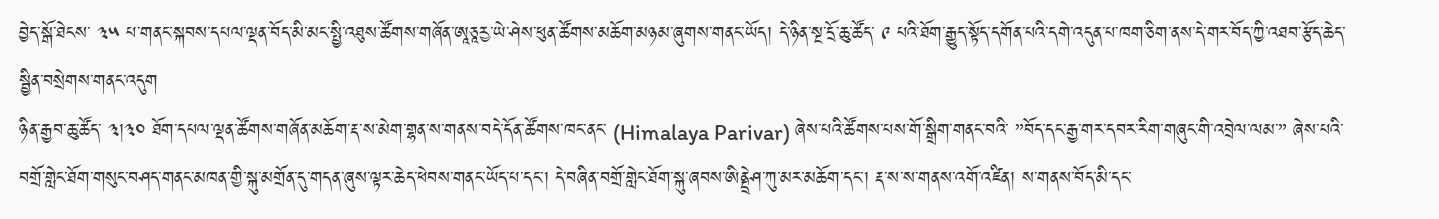བྱེད་སྒོ་ཐེངས་ ༣༥ པ་གནང་སྐབས་དཔལ་ལྡན་བོད་མི་མང་སྤྱི་འཐུས་ཚོགས་གཞོན་ཨཱཅཱརྱ་ཡེ་ཤེས་ཕུན་ཚོགས་མཆོག་མཉམ་ཞུགས་གནང་ཡོད། དེ་ཉིན་སྔ་དྲོ་ཆུ་ཚོད་ ༩ པའི་ཐོག་རྒྱུད་སྟོད་དགོན་པའི་དགེ་འདུན་པ་ཁག་ཅིག་ནས་དེ་གར་བོད་ཀྱི་འཐབ་རྩོད་ཆེད་སྦྱིན་བསྲེགས་གནང་འདུག
ཉིན་རྒྱབ་ཆུ་ཚོད་ ༣།༣༠ ཐོག་དཔལ་ལྡན་ཚོགས་གཞོན་མཆོག་རྡ་ས་མེག་གྷན་ས་གནས་བདེ་དོན་ཚོགས་ཁང་ནང་ (Himalaya Parivar) ཞེས་པའི་ཚོགས་པས་གོ་སྒྲིག་གནང་བའི་ ”བོད་དང་རྒྱ་གར་དབར་རིག་གཞུང་གི་འབྲེལ་ལམ་” ཞེས་པའི་བགྲོ་གླེང་ཐོག་གསུང་བཤད་གནང་མཁན་གྱི་སྐུ་མགྲོན་དུ་གདན་ཞུས་ལྟར་ཆེད་ཕེབས་གནང་ཡོད་པ་དང་། དེ་བཞིན་བགྲོ་གླེང་ཐོག་སྐུ་ཞབས་ཨིནྡྲེཤ་ཀུ་མར་མཆོག་དང་། རྡ་ས་ས་གནས་འགོ་འཛིན། ས་གནས་བོད་མི་དང་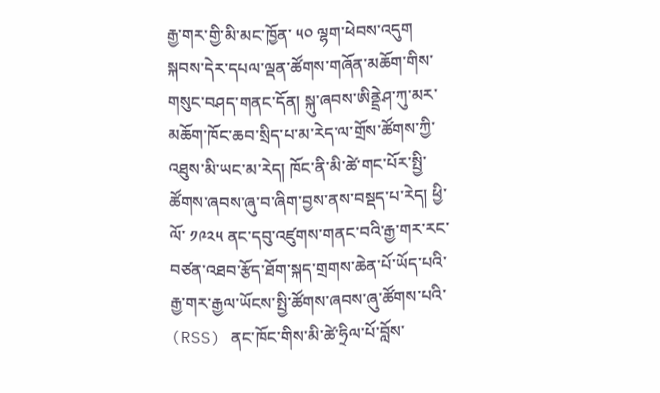རྒྱ་གར་གྱི་མི་མང་ཁྱོན་ ༥༠ ལྷག་ཕེབས་འདུག
སྐབས་དེར་དཔལ་ལྡན་ཚོགས་གཞོན་མཆོག་གིས་གསུང་བཤད་གནང་དོན། སྐུ་ཞབས་ཨིནྡྲེཤ་ཀུ་མར་མཆོག་ཁོང་ཆབ་སྲིད་པ་མ་རེད་ལ་གྲོས་ཚོགས་ཀྱི་འཐུས་མི་ཡང་མ་རེད། ཁོང་ནི་མི་ཚེ་གང་པོར་སྤྱི་ཚོགས་ཞབས་ཞུ་བ་ཞིག་བྱས་ནས་བསྡད་པ་རེད། ཕྱི་ལོ་ ༡༩༢༥ ནང་དབུ་འཛུགས་གནང་བའི་རྒྱ་གར་རང་བཙན་འཐབ་རྩོད་ཐོག་སྐད་གྲགས་ཆེན་པོ་ཡོད་པའི་རྒྱ་གར་རྒྱལ་ཡོངས་སྤྱི་ཚོགས་ཞབས་ཞུ་ཚོགས་པའི་ (RSS) ནང་ཁོང་གིས་མི་ཚེ་ཧྲིལ་པོ་བློས་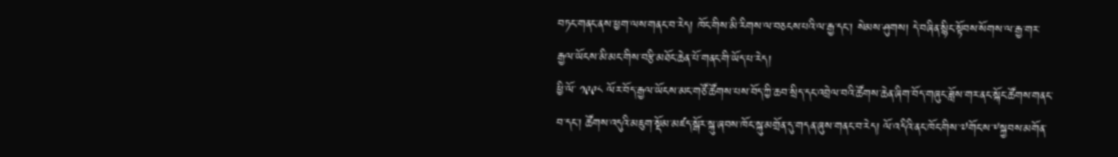བཏང་གནང་ནས་ཕྱག་ལས་གནང་བ་རེད། ཁོང་གིས་མི་རིགས་ལ་བཅངས་པའི་ལ་རྒྱ་དང་། སེམས་ཤུགས། དེ་བཞིན་སྙིང་སྟོབས་སོགས་ལ་རྒྱ་གར་རྒྱལ་ཡོངས་མི་མང་གིས་བརྩི་མཐོང་ཆེན་པོ་གནང་གི་ཡོད་པ་རེད།
ཕྱི་ལོ་ ༡༩༩༨ ལོར་བོད་རྒྱལ་ཡོངས་མང་གཙོ་ཚོགས་པས་བོད་ཀྱི་ཆབ་སྲིད་དང་འབྲེལ་བའི་ཚོགས་ཆེན་ཞིག་བོད་གཞུང་ཟློས་གར་ནང་སྐོང་ཚོགས་གནང་བ་དང་། ཚོགས་འདུའི་མཇུག་སྡོམ་མཛད་སྒོར་སྐུ་ཞབས་ཁོང་སྐུ་མགྲོན་དུ་གདན་ཞུས་གནང་བ་རེད། ལོ་འདིའི་ནང་ཁོང་གིས་༧གོང་ས་༸སྐྱབས་མགོན་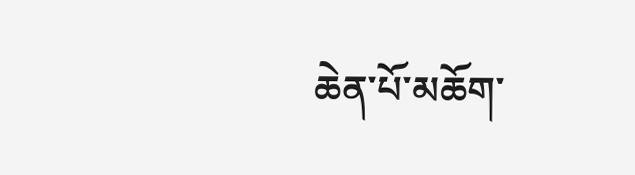ཆེན་པོ་མཆོག་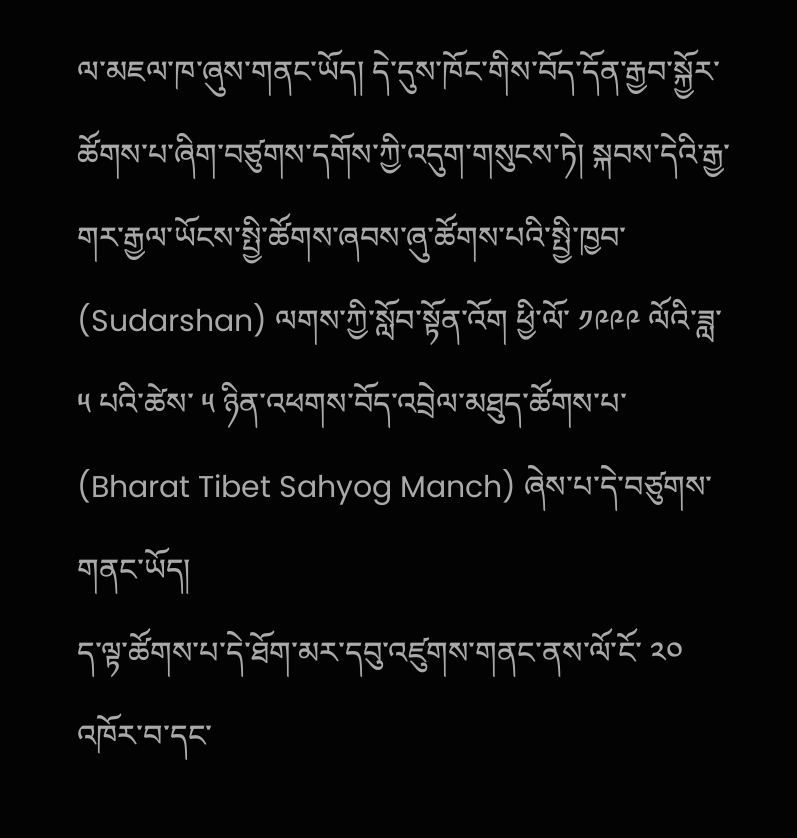ལ་མཇལ་ཁ་ཞུས་གནང་ཡོད། དེ་དུས་ཁོང་གིས་བོད་དོན་རྒྱབ་སྐྱོར་ཚོགས་པ་ཞིག་བཙུགས་དགོས་ཀྱི་འདུག་གསུངས་ཏེ། སྐབས་དེའི་རྒྱ་གར་རྒྱལ་ཡོངས་སྤྱི་ཚོགས་ཞབས་ཞུ་ཚོགས་པའི་སྤྱི་ཁྱབ་ (Sudarshan) ལགས་ཀྱི་སློབ་སྟོན་འོག ཕྱི་ལོ་ ༡༩༩༩ ལོའི་ཟླ་ ༥ པའི་ཚེས་ ༥ ཉིན་འཕགས་བོད་འབྲེལ་མཐུད་ཚོགས་པ་ (Bharat Tibet Sahyog Manch) ཞེས་པ་དེ་བཙུགས་གནང་ཡོད།
ད་ལྟ་ཚོགས་པ་དེ་ཐོག་མར་དབུ་འཛུགས་གནང་ནས་ལོ་ངོ་ ༢༠ འཁོར་བ་དང་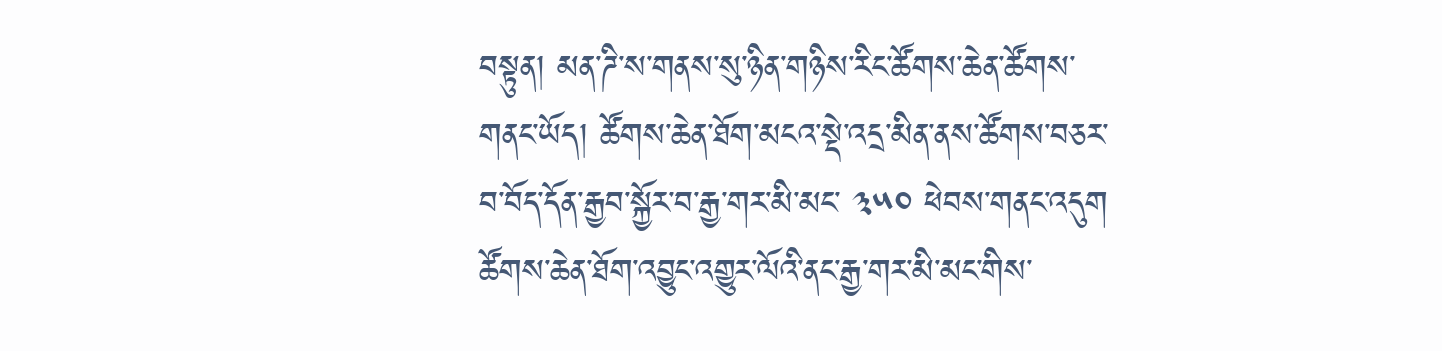བསྟུན། མན་ཌི་ས་གནས་སུ་ཉིན་གཉིས་རིང་ཚོགས་ཆེན་ཚོགས་གནང་ཡོད། ཚོགས་ཆེན་ཐོག་མངའ་སྡེ་འདྲ་མིན་ནས་ཚོགས་བཅར་བ་བོད་དོན་རྒྱབ་སྐྱོར་བ་རྒྱ་གར་མི་མང་ ༣༥༠ ཕེབས་གནང་འདུག ཚོགས་ཆེན་ཐོག་འབྱུང་འགྱུར་ལོའི་ནང་རྒྱ་གར་མི་མང་གིས་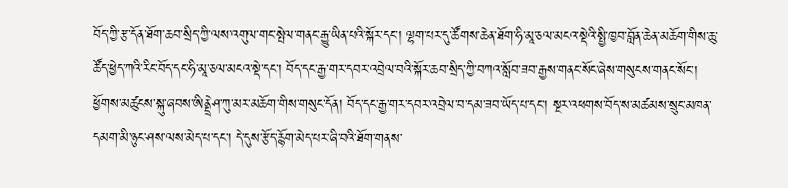བོད་ཀྱི་རྩ་དོན་ཐོག་ཆབ་སྲིད་ཀྱི་ལས་འགུལ་གང་སྤེལ་གནང་རྒྱུ་ཡིན་པའི་སྐོར་དང་། ལྷག་པར་དུ་ཚོགས་ཆེན་ཐོག་ཧི་མཱ་ཅལ་མངའ་སྡེའི་སྤྱི་ཁྱབ་བློན་ཆེན་མཆོག་གིས་ཆུ་ཚོད་ཕྱེད་ཀའི་རིང་བོད་དང་ཧི་མཱ་ཅལ་མངའ་སྡེ་དང་། བོད་དང་རྒྱ་གར་དབར་འབྲེལ་བའི་སྐོར་ཆབ་སྲིད་ཀྱི་བཀའ་སློབ་ཟབ་རྒྱས་གནང་སོང་ཞེས་གསུངས་གནང་སོང་།
ཕྱོགས་མཚུངས་སྐུ་ཞབས་ཨིནྡྲེཤ་ཀུ་མར་མཆོག་གིས་གསུང་དོན། བོད་དང་རྒྱ་གར་དབར་འབྲེལ་བ་དམ་ཟབ་ཡོད་པ་དང་། སྔར་འཕགས་བོད་ས་མཚམས་སྲུང་མཁན་དམག་མི་ཉུང་ཤས་ལས་མེད་པ་དང་། དེ་དུས་རྩོད་རྙོག་མེད་པར་ཞི་བའི་ཐོག་གནས་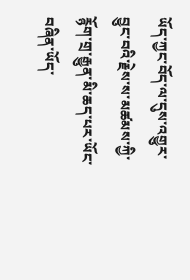ཡོད་ཀྱང་བོད་ལ་དུས་འགྱུར་བྱུང་བའི་རྗེས་ས་མཚམས་ཀྱི་རྙོག་གྲ་རྒྱུན་མི་ཆད་པར་ཡོང་བཞིན་ཡོད་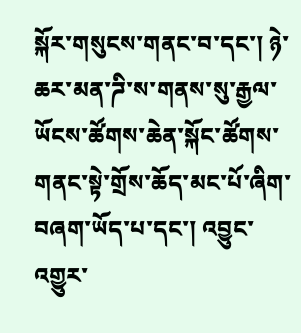སྐོར་གསུངས་གནང་བ་དང་། ཉེ་ཆར་མན་ཌི་ས་གནས་སུ་རྒྱལ་ཡོངས་ཚོགས་ཆེན་སྐོང་ཚོགས་གནང་སྟེ་གྲོས་ཆོད་མང་པོ་ཞིག་བཞག་ཡོད་པ་དང་། འབྱུང་འགྱུར་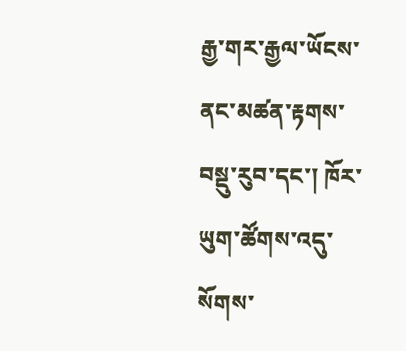རྒྱ་གར་རྒྱལ་ཡོངས་ནང་མཚན་རྟགས་བསྡུ་རུབ་དང་། ཁོར་ཡུག་ཚོགས་འདུ་སོགས་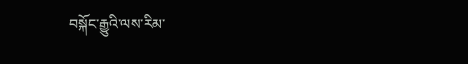བསྐོང་རྒྱུའི་ལས་རིམ་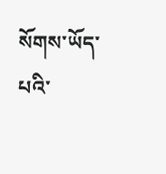སོགས་ཡོད་པའི་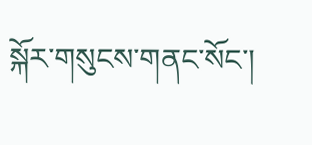སྐོར་གསུངས་གནང་སོང་།